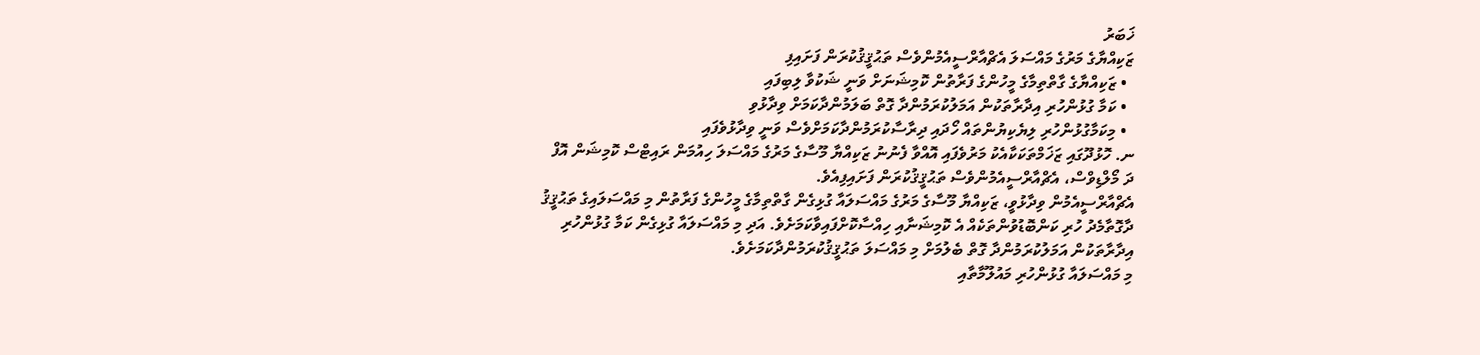ޚަބަރު
ޒަކިއްޔާގެ މަރުގެ މައްސަލަ އެޗްއާރްސީއެމުންވެސް ތަޙުޤީޤުކުރަން ފަށައިފި
  • ޒަކިއްޔާގެ ގާތްތިމާގެ މީހުންގެ ފަރާތުން ކޮމިޝަނަށް ވަނީ ޝަކުވާ ލިބިފައި
  • ކަމާ ގުޅުންހުރި އިދާރާތަކުން އަމަލުކުރަމުންދާ ގޮތް ބަލަމުންދާކަމަށް ވިދާޅުވި
  • މިކަމާގުޅުންހުރި ލިޔެކިޔުންތައް ހޯދައި ދިރާސާކުރަމުންދާކަމަށްވެސް ވަނީ ވިދާޅުވެފައި
ނ. ހޮޅުދޫގައި ޒަޚަމްތަކަކާއެކު މަރުވެފައި އޮއްވާ ފެނުނު ޒަކިއްޔާ މޫސާގެ މަރުގެ މައްސަލަ ހިއުމަން ރައިޓްސް ކޮމިޝަން އޮފް ދަ މޯލްޑިވްސް، އެޗްއާރްސީއެމުންވެސް ތަޙުޤީޤުކުރަން ފަށައިފިއެވެ.
އެޗްއާރްސީއެމުން ވިދާޅުވީ، ޒަކިއްޔާ މޫސާގެ މަރުގެ މައްސަލައާ ގުޅިގެން ގާތްތިމާގެ މީހުންގެ ފަރާތުން މި މައްސަލައިގެ ތަޙުޤީޤު ދާގޮތާމެދު ހުރި ކަންބޮޑުވުންތަކެއް އެ ކޮމިޝަނާއި ހިއްސާކޮށްފައިވާކަމަށެވެ. އަދި މި މައްސަލައާ ގުޅިގެން ކަމާ ގުޅުންހުރި އިދާރާތަކުން އަމަލުކުރަމުންދާ ގޮތް ބެލުމަށް މި މައްސަލަ ތަޙުޤީޤުކުރަމުންދާކަމަށެވެ.
މި މައްސަލައާ ގުޅުންހުރި މައުލޫމާތާއި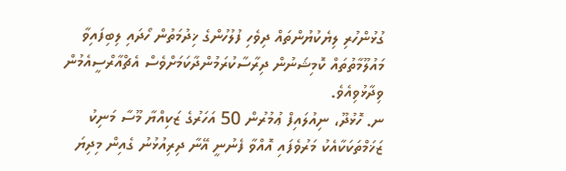ގުޅުންހުރި ލިޔެކުޔުންތައް ދިވެހި ފުލުހުންގެ ޚިދުމަތުން ހޯދައި ލިބިފައިވާ މައުލޫމާތުތައް ކޮމިޝަނުން ދިރާސާކުރަމުންދާކަމަށްވެސް އެޗްއާރްސީއެމުން ވިދާޅުވިއެވެ.
ނ. ހޮޅުދޫ، ނިއުލައިފް ޢުމުރުން 50 އަހަރުގެ ޒަކިއްޔާ މޫސާ މަނިކު ޒަޚަމްތަކަކާއެކު މަރުވެފައި އޮއްވާ ފެނުނީ އޭނާ ދިރިއުޅުނު ގެއިން މިދިޔަ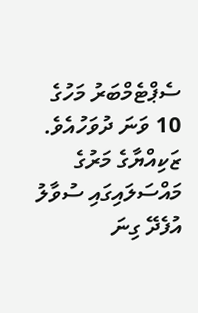ސެޕްޓެމްބަރު މަހުގެ 10 ވަނަ ދުވަހުއެވެ. ޒަކިއްޔާގެ މަރުގެ މައްސަލައިގައި ސުވާލު އުފެދޭ ގިނަ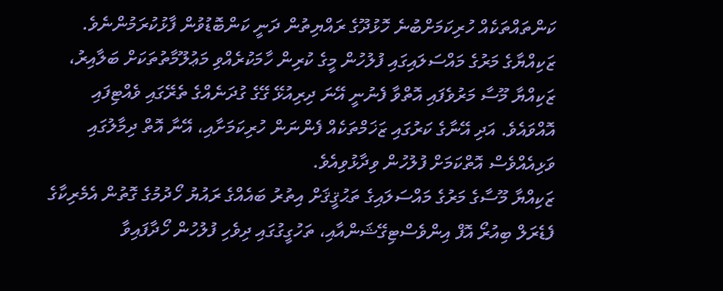ކަންތައްތަކެއް ހުރިކަމަށްބުނެ ހޮޅުދޫގެ ރައްޔިތުން ދަނީ ކަންބޮޑުވުން ފާޅުކުރަމުންނެވެ.
ޒަކިއްޔާގެ މަރުގެ މައްސަލައިގައި ފުލުހުން މީގެ ކުރިން ހާމަކުރެއްވި މަޢުލޫމާތުތަކަށް ބަލާއިރު، ޒަކިއްޔާ މޫސާ މަރުވެފައި އޮތްވާ ފެނުނީ އޭނަ ދިރިއުޅޭ ގޭގެ ގުދަނެއްގެ ތެރޭގައި ވެއްޓިފައި އޮއްވައެވެ. އަދި އޭނާގެ ކަރުގައި ޒަޚަމްތަކެއް ފެންނަން ހުރިކަމަށާއި، އޭނާ އޮތް ދިމާލުގައި ވަޅިއެއްވެސް އޮތްކަމަށް ފުލުހުން ވިދާޅުވިއެވެ.
ޒަކިއްޔާ މޫސާގެ މަރުގެ މައްސަލައިގެ ތަޙުޤީޤަށް އިތުރު ބައެއްގެ ރައުޔު ހޯދުމުގެ ގޮތުން އެމެރިކާގެ ފެޑެރަލް ބިއުރޯ އޮފް އިންވެސްޓިގޭޝަންއާއި، ތަހުގީގުގައި ދިވެހި ފުލުހުން ހޯދާފައިވާ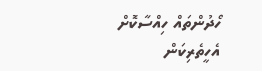ހޯދުންތައް ހިއްސާކޮށް އެހީތެރިކަން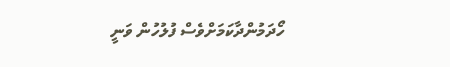ހޯދަމުންދާކަމަށްވެސް ފުލުހުން ވަނީ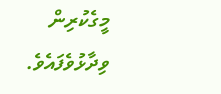މީގެކުރިން ވިދާޅުވެފައެވެ.